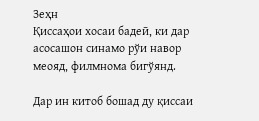Зеҳн
Қиссаҳои хосаи бадеӣ, ки дар асосашон синамо рўи навор меояд, филмнома бигўянд.

Дар ин китоб бошад ду қиссаи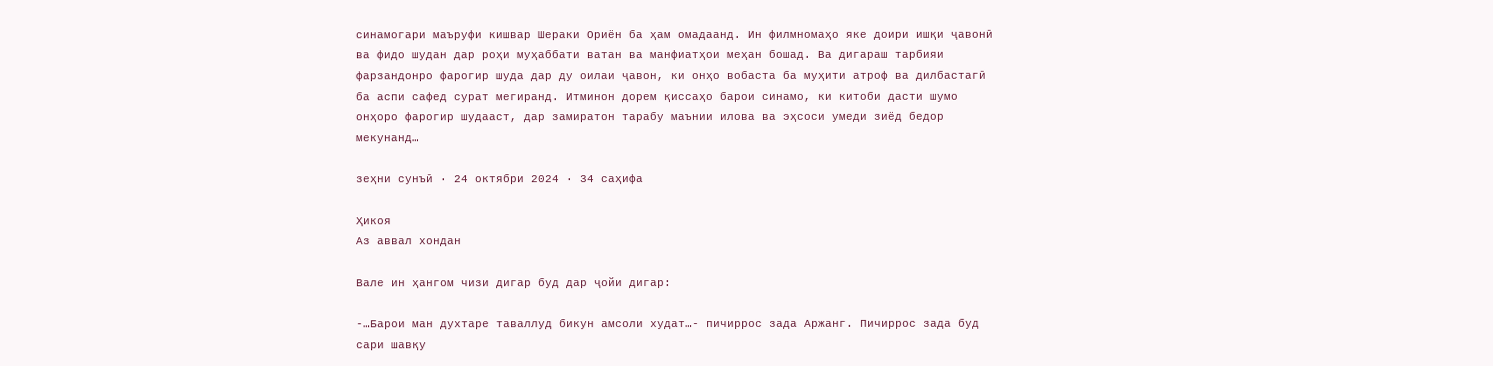синамогари маъруфи кишвар Шераки Ориён ба ҳам омадаанд. Ин филмномаҳо яке доири ишқи ҷавонӣ ва фидо шудан дар роҳи муҳаббати ватан ва манфиатҳои меҳан бошад. Ва дигараш тарбияи фарзандонро фарогир шуда дар ду оилаи ҷавон, ки онҳо вобаста ба муҳити атроф ва дилбастагӣ ба аспи сафед сурат мегиранд. Итминон дорем қиссаҳо барои синамо, ки китоби дасти шумо онҳоро фарогир шудааст, дар замиратон тарабу маънии илова ва эҳсоси умеди зиёд бедор мекунанд…

зеҳни сунъӣ · 24 октябри 2024 · 34 саҳифа

Ҳикоя
Аз аввал хондан

Вале ин ҳангом чизи дигар буд дар ҷойи дигар:

-…Барои ман духтаре таваллуд бикун амсоли худат…- пичиррос зада Аржанг. Пичиррос зада буд сари шавқу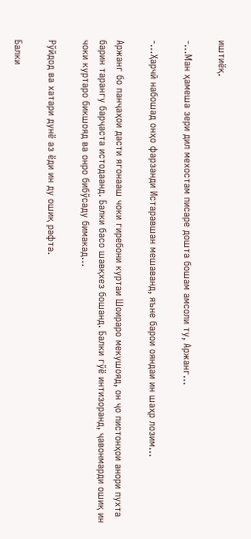иштиёқ.

-…Ман ҳамеша зери дил мехостам писаре дошта бошам амсоли ту, Аржанг…

-…Ҳарчӣ набошад онҳо фарзанди Истаравшан мешаванд, яъне барои ояндаи ин шаҳр лозим…

Аржанг бо панҷаҳои дасти ягонааш чоки гиребони куртаи Шоираро мекушояд, он ҷо пистонҳои анори пухта барин тарангу барҷаста истодаанд. Балки басо шавқхез бошанд. Балки гўё интизоранд, ҷавонмарди ошиқ ин чоки куртаро бикшояд ва онро бибўсаду бимакад…

Рўйдод ва хатари дунё аз ёди ин ду ошиқ рафта.

Балки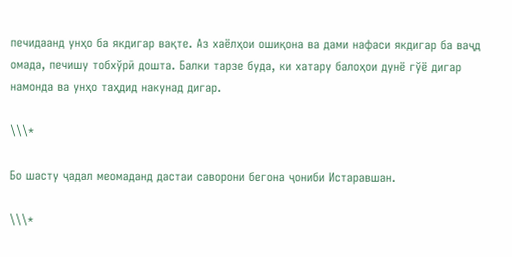печидаанд унҳо ба якдигар вақте. Аз хаёлҳои ошиқона ва дами нафаси якдигар ба ваҷд омада, печишу тобхўрӣ дошта. Балки тарзе буда, ки хатару балоҳои дунё гўё дигар намонда ва унҳо таҳдид накунад дигар.

\\\*

Бо шасту ҷадал меомаданд дастаи саворони бегона ҷониби Истаравшан.

\\\*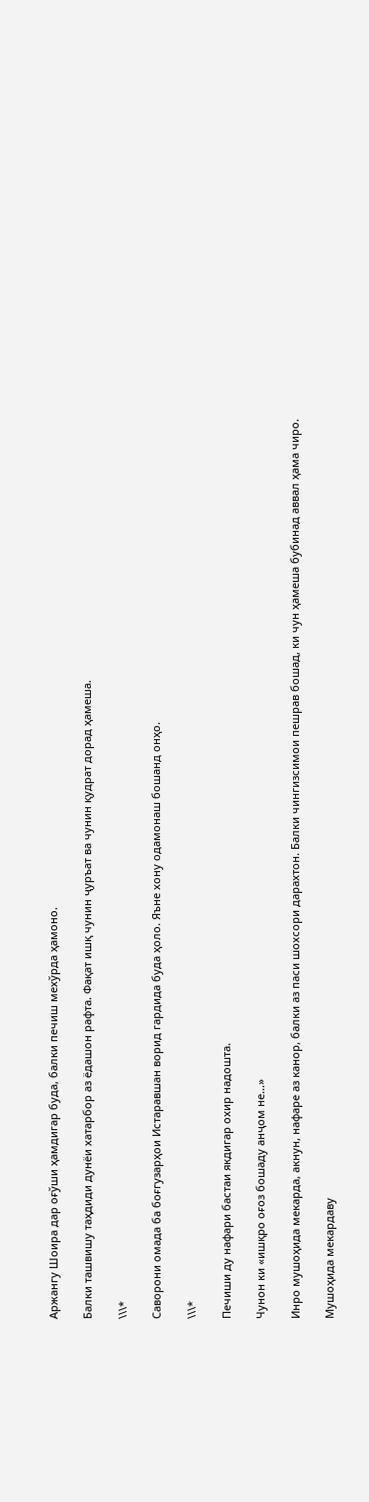Аржангу Шоира дар оғўши ҳамдигар буда, балки печиш мехўрда ҳамоно.

Балки ташвишу таҳдиди дунёи хатарбор аз ёдашон рафта. Фақат ишқ чунин ҷуръат ва чунин қудрат дорад ҳамеша.

\\\*

Саворони омада ба боғгузарҳои Истаравшан ворид гардида буда ҳоло. Яъне хону одамонаш бошанд онҳо.

\\\*

Печиши ду нафари бастаи якдигар охир надошта.

Чунон ки «ишқро оғоз бошаду анҷом не…»

Инро мушоҳида мекарда, акнун, нафаре аз канор, балки аз паси шохсори дарахтон. Балки чингизсимои пешрав бошад, ки чун ҳамеша бубинад аввал ҳама чиро.

Мушоҳида мекардаву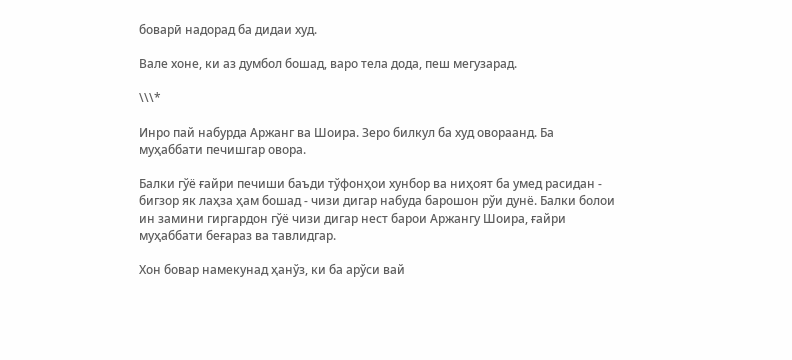боварӣ надорад ба дидаи худ.

Вале хоне, ки аз думбол бошад, варо тела дода, пеш мегузарад.

\\\*

Инро пай набурда Аржанг ва Шоира. Зеро билкул ба худ овораанд. Ба муҳаббати печишгар овора.

Балки гўё ғайри печиши баъди тўфонҳои хунбор ва ниҳоят ба умед расидан - бигзор як лаҳза ҳам бошад - чизи дигар набуда барошон рўи дунё. Балки болои ин замини гиргардон гўё чизи дигар нест барои Аржангу Шоира, ғайри муҳаббати беғараз ва тавлидгар.

Хон бовар намекунад ҳанўз, ки ба арўси вай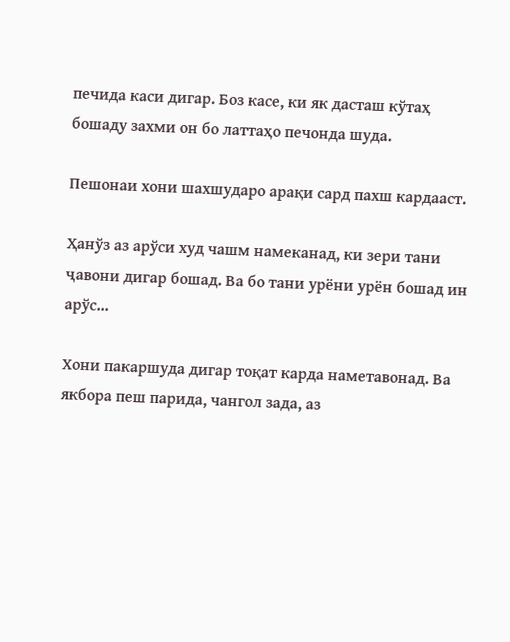печида каси дигар. Боз касе, ки як дасташ кўтаҳ бошаду захми он бо латтаҳо печонда шуда.

Пешонаи хони шахшударо арақи сард пахш кардааст.

Ҳанўз аз арўси худ чашм намеканад, ки зери тани ҷавони дигар бошад. Ва бо тани урёни урён бошад ин арўс...

Хони пакаршуда дигар тоқат карда наметавонад. Ва якбора пеш парида, чангол зада, аз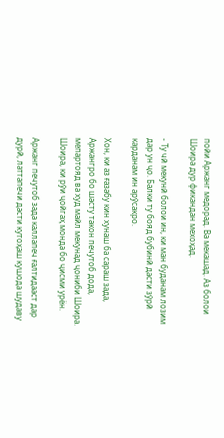пойи Аржанг медорад. Ва мекашад. Аз болои Шоира дур фикандан мехоҳад.

- Ту чӣ мекунӣ болои ин, ки ман буданам лозим дар ун ҷо. Балки ту бояд бубинӣ дасти зўрӣ карданам ин арўсакро.

Хон, ки аз ғазабу кин хунаш ба сараш зада, Аржангро бо шасту такон печутоб дода, мепартояд ва худ майл мекунад ҷониби Шоира. Шоира, ки рўи ҷойгаҳ монда бо ҷисми урён.

Аржанг печутоб зада каллапеч ғалтидааст дар дурӣ, латтапечи дасти кутоҳаш кушода шудаву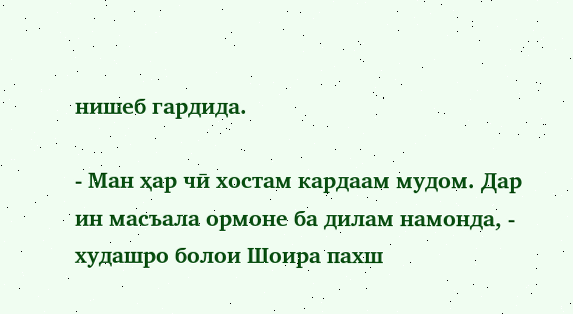нишеб гардида.

- Ман ҳар чӣ хостам кардаам мудом. Дар ин масъала ормоне ба дилам намонда, - худашро болои Шоира пахш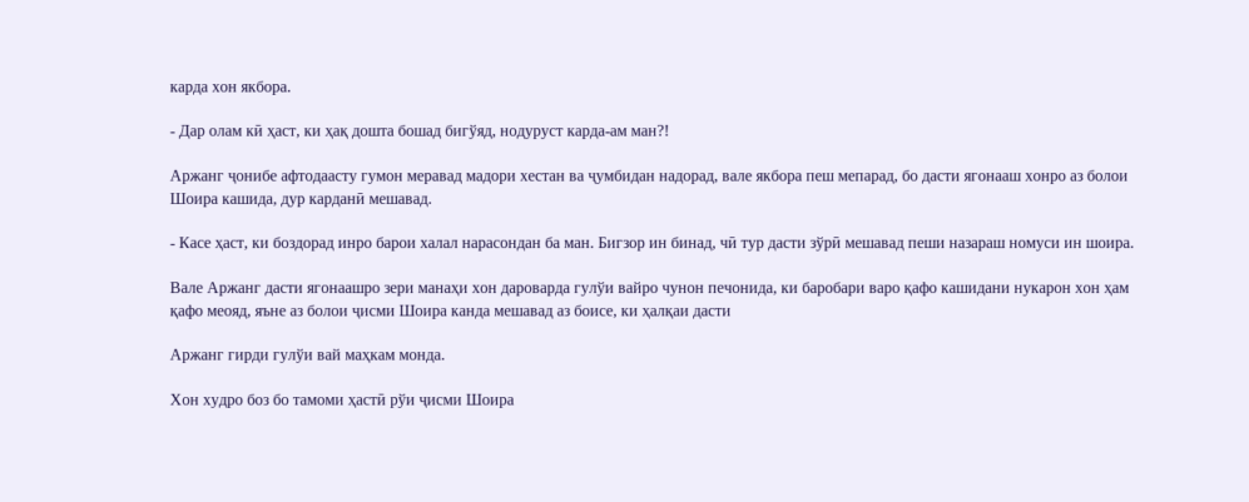карда хон якбора.

- Дар олам кӣ ҳаст, ки ҳақ дошта бошад бигўяд, нодуруст карда-ам ман?!

Аржанг ҷонибе афтодаасту гумон меравад мадори хестан ва ҷумбидан надорад, вале якбора пеш мепарад, бо дасти ягонааш хонро аз болои Шоира кашида, дур карданӣ мешавад.

- Касе ҳаст, ки боздорад инро барои халал нарасондан ба ман. Бигзор ин бинад, чӣ тур дасти зўрӣ мешавад пеши назараш номуси ин шоира.

Вале Аржанг дасти ягонаашро зери манаҳи хон дароварда гулўи вайро чунон печонида, ки баробари варо қафо кашидани нукарон хон ҳам қафо меояд, яъне аз болои ҷисми Шоира канда мешавад аз боисе, ки ҳалқаи дасти

Аржанг гирди гулўи вай маҳкам монда.

Хон худро боз бо тамоми ҳастӣ рўи ҷисми Шоира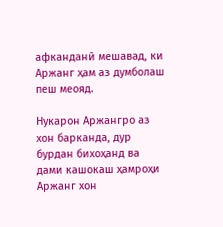афканданӣ мешавад, ки Аржанг ҳам аз думболаш пеш меояд.

Нукарон Аржангро аз хон барканда, дур бурдан бихоҳанд ва дами кашокаш ҳамроҳи Аржанг хон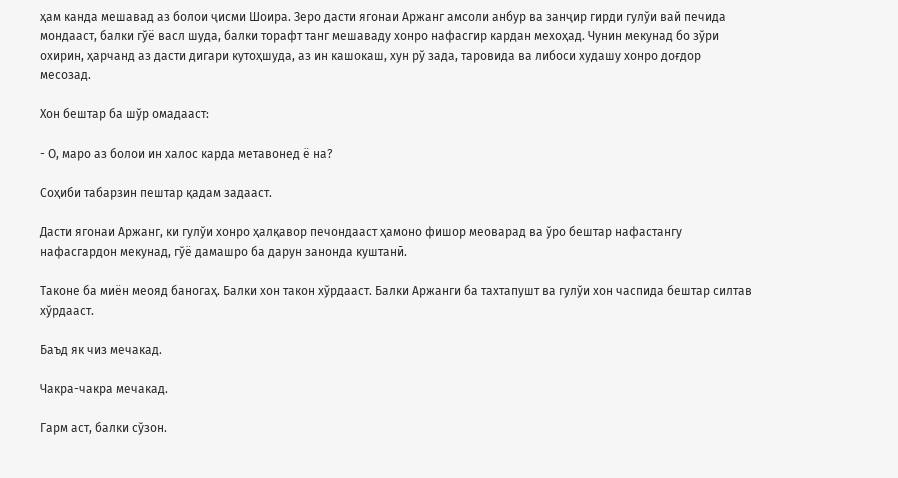ҳам канда мешавад аз болои ҷисми Шоира. Зеро дасти ягонаи Аржанг амсоли анбур ва занҷир гирди гулўи вай печида мондааст, балки гўё васл шуда, балки торафт танг мешаваду хонро нафасгир кардан мехоҳад. Чунин мекунад бо зўри охирин, ҳарчанд аз дасти дигари кутоҳшуда, аз ин кашокаш, хун рў зада, таровида ва либоси худашу хонро доғдор месозад.

Хон бештар ба шўр омадааст:

- О, маро аз болои ин халос карда метавонед ё на?

Соҳиби табарзин пештар қадам задааст.

Дасти ягонаи Аржанг, ки гулўи хонро ҳалқавор печондааст ҳамоно фишор меоварад ва ўро бештар нафастангу нафасгардон мекунад, гўё дамашро ба дарун занонда куштанӣ.

Таконе ба миён меояд баногаҳ. Балки хон такон хўрдааст. Балки Аржанги ба тахтапушт ва гулўи хон часпида бештар силтав хўрдааст.

Баъд як чиз мечакад.

Чакра-чакра мечакад.

Гарм аст, балки сўзон.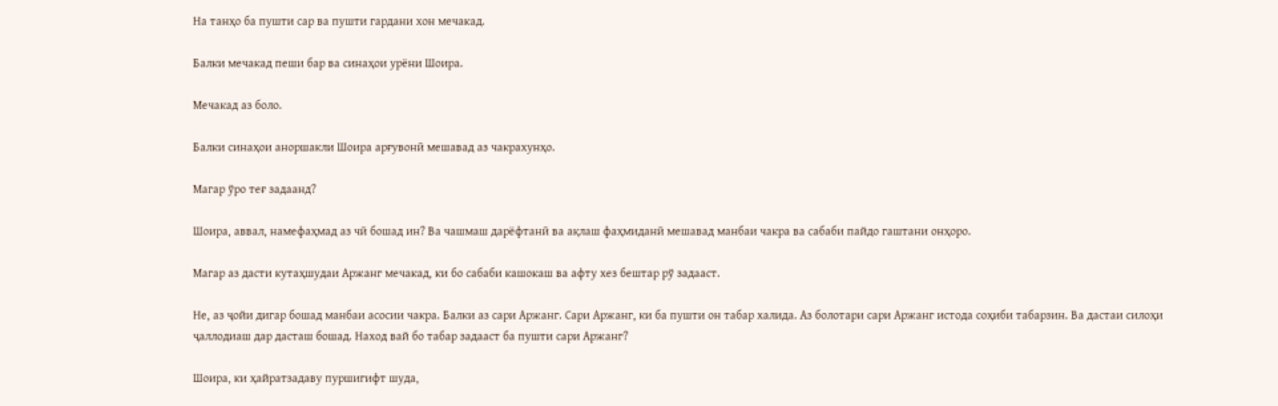На танҳо ба пушти сар ва пушти гардани хон мечакад.

Балки мечакад пеши бар ва синаҳои урёни Шоира.

Мечакад аз боло.

Балки синаҳои аноршакли Шоира арғувонӣ мешавад аз чакрахунҳо.

Магар ўро теғ задаанд?

Шоира, аввал, намефаҳмад аз чӣ бошад ин? Ва чашмаш дарёфтанӣ ва ақлаш фаҳмиданӣ мешавад манбаи чакра ва сабаби пайдо гаштани онҳоро.

Магар аз дасти кутаҳшудаи Аржанг мечакад, ки бо сабаби кашокаш ва афту хез бештар рў задааст.

Не, аз ҷойи дигар бошад манбаи асосии чакра. Балки аз сари Аржанг. Сари Аржанг, ки ба пушти он табар халида. Аз болотари сари Аржанг истода соҳиби табарзин. Ва дастаи силоҳи ҷаллодиаш дар дасташ бошад. Наход вай бо табар задааст ба пушти сари Аржанг?

Шоира, ки ҳайратзадаву пуршигифт шуда,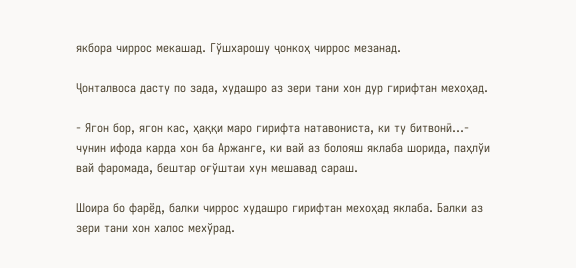якбора чиррос мекашад. Гўшхарошу ҷонкоҳ чиррос мезанад.

Ҷонталвоса дасту по зада, худашро аз зери тани хон дур гирифтан мехоҳад.

- Ягон бор, ягон кас, ҳаққи маро гирифта натавониста, ки ту битвонӣ…- чунин ифода карда хон ба Аржанге, ки вай аз болояш яклаба шорида, паҳлўи вай фаромада, бештар оғўштаи хун мешавад сараш.

Шоира бо фарёд, балки чиррос худашро гирифтан мехоҳад яклаба. Балки аз зери тани хон халос мехўрад.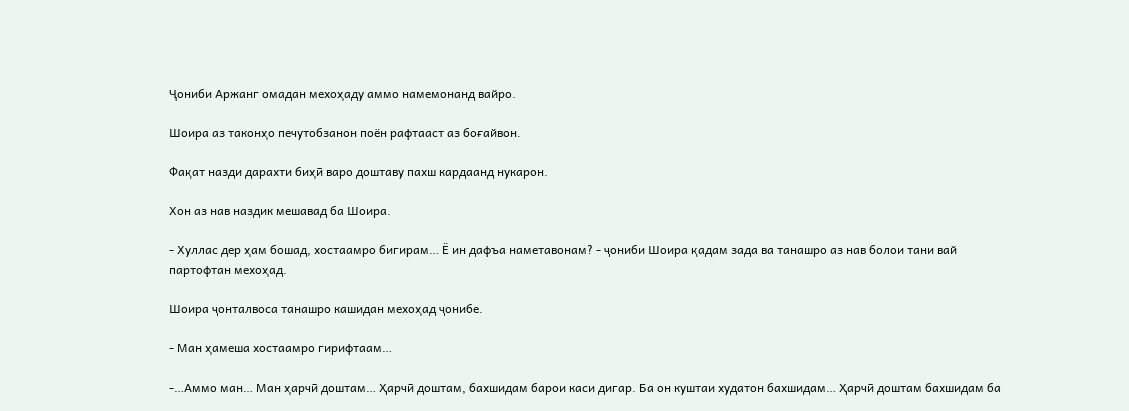Ҷониби Аржанг омадан мехоҳаду аммо намемонанд вайро.

Шоира аз таконҳо печутобзанон поён рафтааст аз боғайвон.

Фақат назди дарахти биҳӣ варо доштаву пахш кардаанд нукарон.

Хон аз нав наздик мешавад ба Шоира.

- Хуллас дер ҳам бошад, хостаамро бигирам… Ё ин дафъа наметавонам? - ҷониби Шоира қадам зада ва танашро аз нав болои тани вай партофтан мехоҳад.

Шоира ҷонталвоса танашро кашидан мехоҳад ҷонибе.

- Ман ҳамеша хостаамро гирифтаам…

-…Аммо ман… Ман ҳарчӣ доштам… Ҳарчӣ доштам, бахшидам барои каси дигар. Ба он куштаи худатон бахшидам… Ҳарчӣ доштам бахшидам ба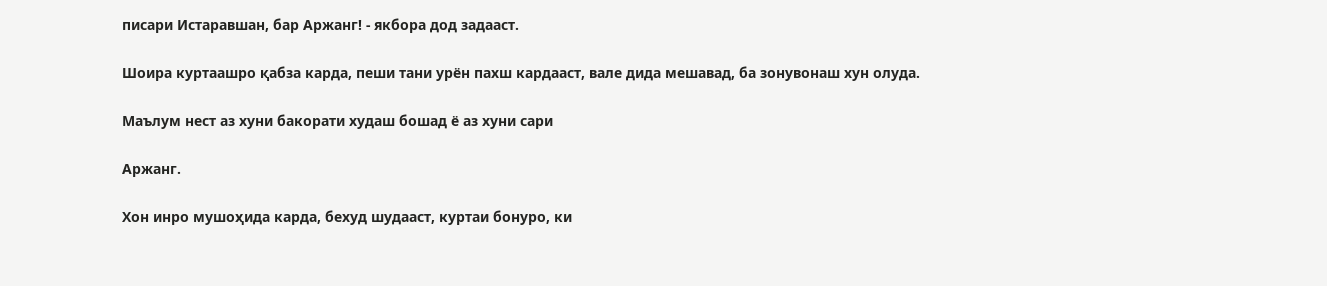писари Истаравшан, бар Аржанг! - якбора дод задааст.

Шоира куртаашро қабза карда, пеши тани урён пахш кардааст, вале дида мешавад, ба зонувонаш хун олуда.

Маълум нест аз хуни бакорати худаш бошад ё аз хуни сари

Аржанг.

Хон инро мушоҳида карда, бехуд шудааст, куртаи бонуро, ки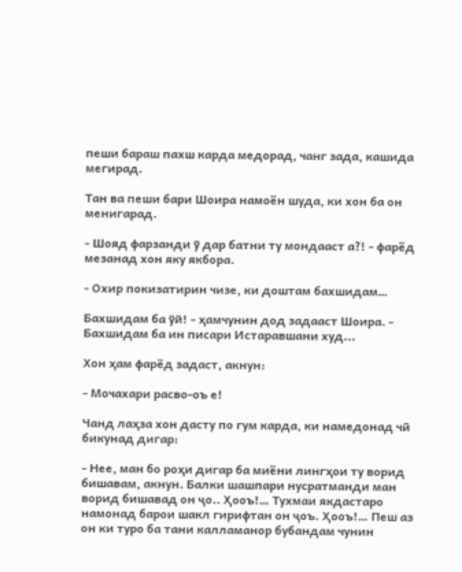пеши бараш пахш карда медорад, чанг зада, кашида мегирад.

Тан ва пеши бари Шоира намоён шуда, ки хон ба он менигарад.

- Шояд фарзанди ў дар батни ту мондааст а?! - фарёд мезанад хон яку якбора.

- Охир покизатирин чизе, ки доштам бахшидам…

Бахшидам ба ўй! - ҳамчунин дод задааст Шоира. - Бахшидам ба ин писари Истаравшани худ...

Хон ҳам фарёд задаст, акнун:

- Мочахари расво-оъ е!

Чанд лаҳза хон дасту по гум карда, ки намедонад чӣ бикунад дигар:

- Нее, ман бо роҳи дигар ба миёни лингҳои ту ворид бишавам, акнун. Балки шашпари нусратманди ман ворид бишавад он ҷо.. Ҳооъ!… Тухмаи якдастаро намонад барои шакл гирифтан он ҷоъ. Ҳооъ!… Пеш аз он ки туро ба тани калламанор бубандам чунин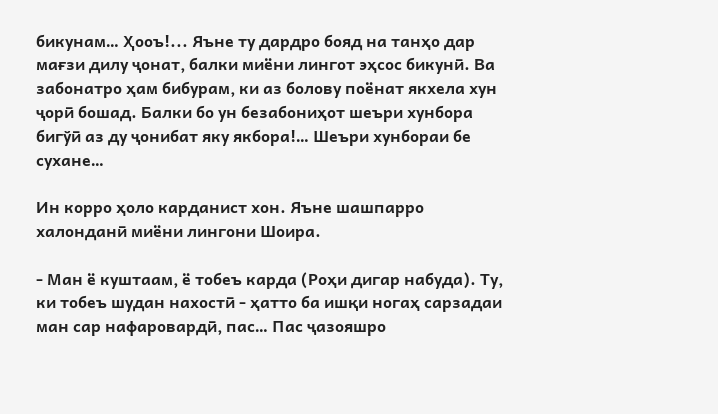бикунам… Ҳооъ!... Яъне ту дардро бояд на танҳо дар мағзи дилу ҷонат, балки миёни лингот эҳсос бикунӣ. Ва забонатро ҳам бибурам, ки аз болову поёнат якхела хун ҷорӣ бошад. Балки бо ун безабониҳот шеъри хунбора бигўӣ аз ду ҷонибат яку якбора!… Шеъри хунбораи бе сухане…

Ин корро ҳоло карданист хон. Яъне шашпарро халонданӣ миёни лингони Шоира.

- Ман ё куштаам, ё тобеъ карда (Роҳи дигар набуда). Ту, ки тобеъ шудан нахостӣ - ҳатто ба ишқи ногаҳ сарзадаи ман сар нафаровардӣ, пас… Пас ҷазояшро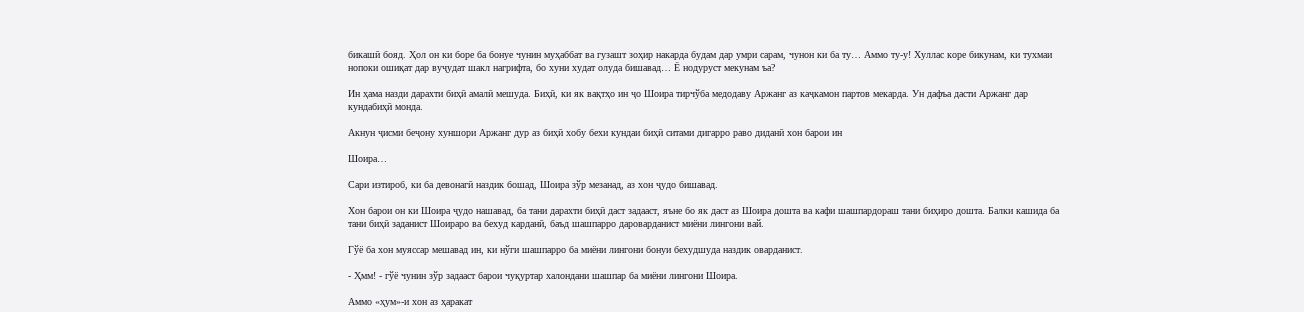бикашӣ бояд. Ҳол он ки боре ба бонуе чунин муҳаббат ва гузашт зоҳир накарда будам дар умри сарам, чунон ки ба ту… Аммо ту-у! Хуллас коре бикунам, ки тухмаи нопоки ошиқат дар вуҷудат шакл нагрифта, бо хуни худат олуда бишавад… Ё нодуруст мекунам ъа?

Ин ҳама назди дарахти биҳӣ амалӣ мешуда. Биҳӣ, ки як вақтҳо ин ҷо Шоира тирчўба медодаву Аржанг аз каҷкамон партов мекарда. Ун дафъа дасти Аржанг дар кундабиҳӣ монда.

Акнун ҷисми беҷону хуншори Аржанг дур аз биҳӣ хобу бехи кундаи биҳӣ ситами дигарро раво диданӣ хон барои ин

Шоира…

Сари изтироб, ки ба девонагӣ наздик бошад, Шоира зўр мезанад, аз хон ҷудо бишавад.

Хон барои он ки Шоира ҷудо нашавад, ба тани дарахти биҳӣ даст задааст, яъне бо як даст аз Шоира дошта ва кафи шашпардораш тани биҳиро дошта. Балки кашида ба тани биҳӣ заданист Шоираро ва бехуд карданӣ, баъд шашпарро дароварданист миёни лингони вай.

Гўё ба хон муяссар мешавад ин, ки нўги шашпарро ба миёни лингони бонуи бехудшуда наздик оварданист.

- Ҳмм! - гўё чунин зўр задааст барои чуқуртар халондани шашпар ба миёни лингони Шоира.

Аммо «ҳум»-и хон аз ҳаракат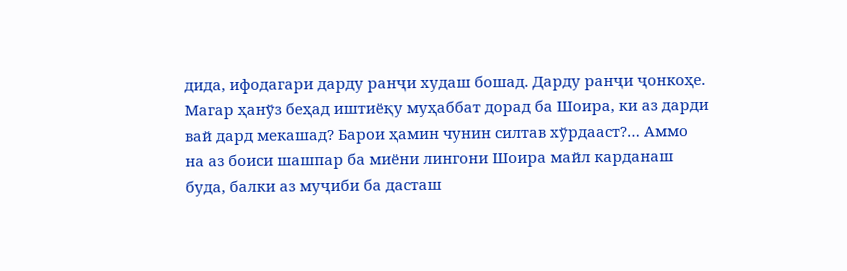дида, ифодагари дарду ранҷи худаш бошад. Дарду ранҷи ҷонкоҳе. Магар ҳанўз беҳад иштиёқу муҳаббат дорад ба Шоира, ки аз дарди вай дард мекашад? Барои ҳамин чунин силтав хўрдааст?… Аммо на аз боиси шашпар ба миёни лингони Шоира майл карданаш буда, балки аз муҷиби ба дасташ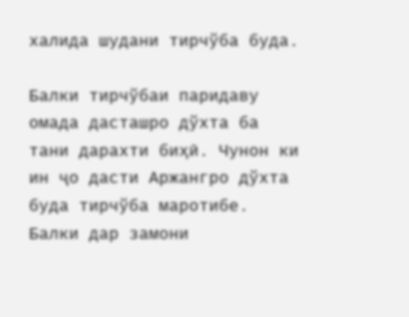халида шудани тирчўба буда.

Балки тирчўбаи паридаву омада дасташро дўхта ба тани дарахти биҳӣ. Чунон ки ин ҷо дасти Аржангро дўхта буда тирчўба маротибе. Балки дар замони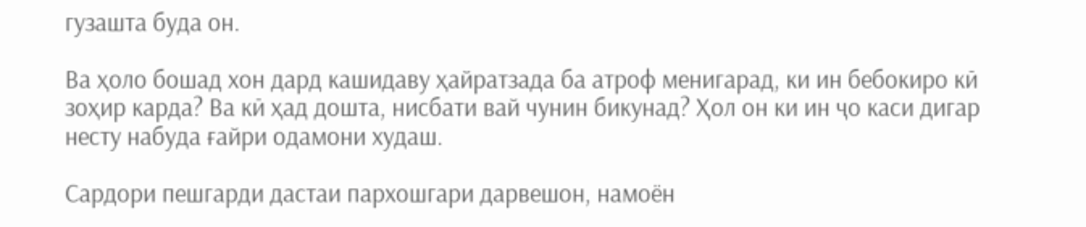гузашта буда он.

Ва ҳоло бошад хон дард кашидаву ҳайратзада ба атроф менигарад, ки ин бебокиро кӣ зоҳир карда? Ва кӣ ҳад дошта, нисбати вай чунин бикунад? Ҳол он ки ин ҷо каси дигар несту набуда ғайри одамони худаш.

Сардори пешгарди дастаи пархошгари дарвешон, намоён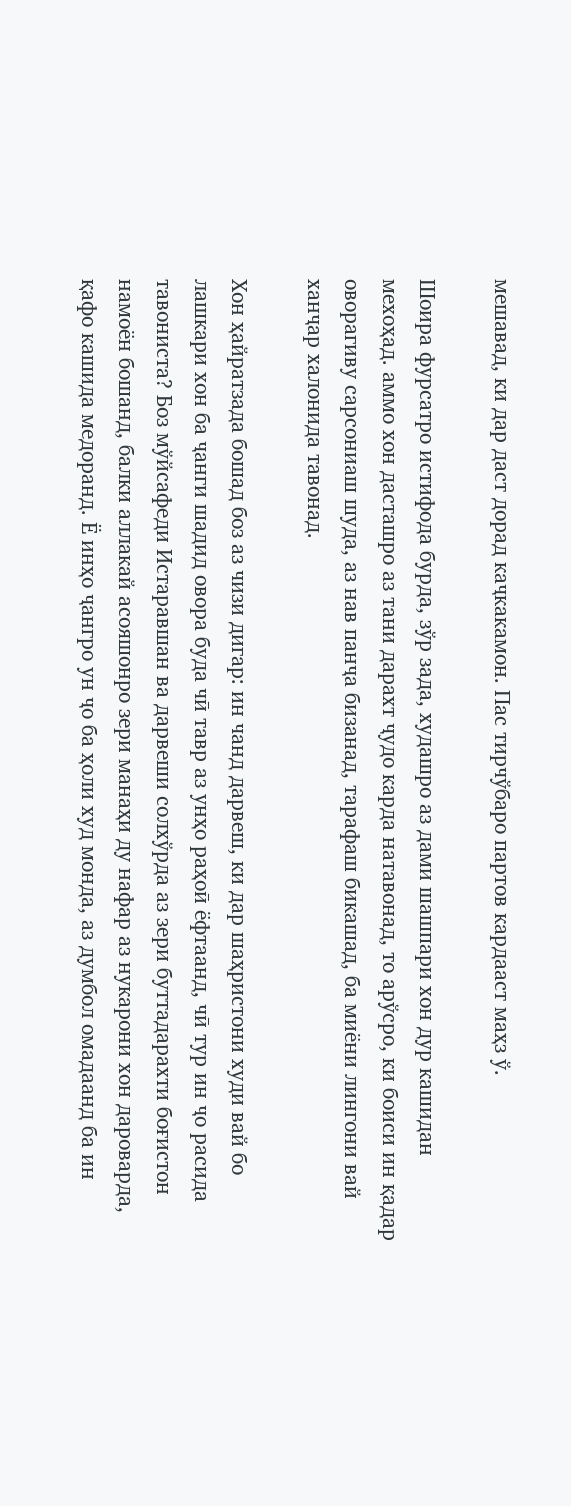мешавад, ки дар даст дорад каҷкакамон. Пас тирчўбаро партов кардааст маҳз ў.

Шоира фурсатро истифода бурда, зўр зада, худашро аз дами шашпари хон дур кашидан мехоҳад. аммо хон дасташро аз тани дарахт ҷудо карда натавонад, то арўсро, ки боиси ин қадар оворагиву сарсониаш шуда, аз нав панҷа бизанад, тарафаш бикашад, ба миёни лингони вай ханҷар халонида тавонад.

Хон ҳайратзада бошад боз аз чизи дигар: ин чанд дарвеш, ки дар шаҳристони худи вай бо лашкари хон ба ҷанги шадид овора буда чӣ тавр аз унҳо раҳоӣ ёфтаанд, чӣ тур ин ҷо расида тавониста? Боз мўйсафеди Истаравшан ва дарвеши солхўрда аз зери буттадарахти боғистон намоён бошанд, балки аллакай асояшонро зери манаҳи ду нафар аз нукарони хон дароварда, қафо кашида медоранд. Ё инҳо ҷангро ун ҷо ба ҳоли худ монда, аз думбол омадаанд ба ин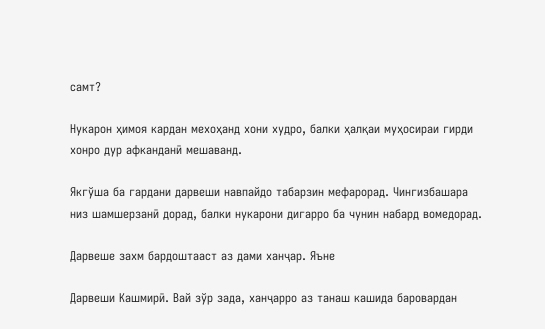самт?

Нукарон ҳимоя кардан мехоҳанд хони худро, балки ҳалқаи муҳосираи гирди хонро дур афканданӣ мешаванд.

Якгўша ба гардани дарвеши навпайдо табарзин мефарорад. Чингизбашара низ шамшерзанӣ дорад, балки нукарони дигарро ба чунин набард вомедорад.

Дарвеше захм бардоштааст аз дами ханҷар. Яъне

Дарвеши Кашмирӣ. Вай зўр зада, ханҷарро аз танаш кашида баровардан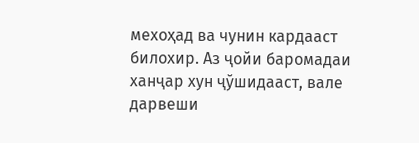мехоҳад ва чунин кардааст билохир. Аз ҷойи баромадаи ханҷар хун ҷўшидааст, вале дарвеши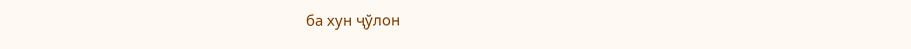ба хун ҷўлон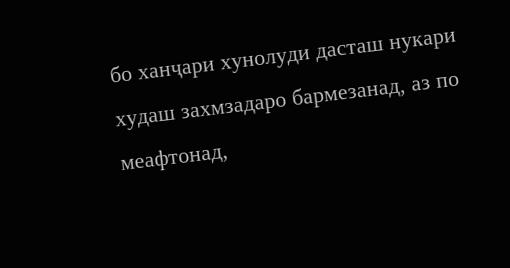бо ханҷари хунолуди дасташ нукари худаш захмзадаро бармезанад, аз по меафтонад,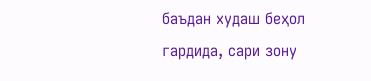баъдан худаш беҳол гардида, сари зону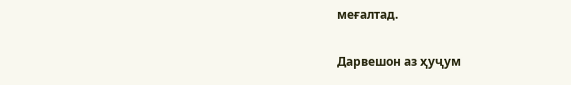меғалтад.

Дарвешон аз ҳуҷум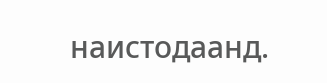наистодаанд.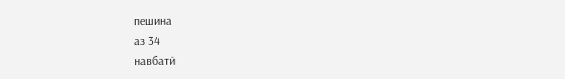пешина
аз 34
навбатӣ